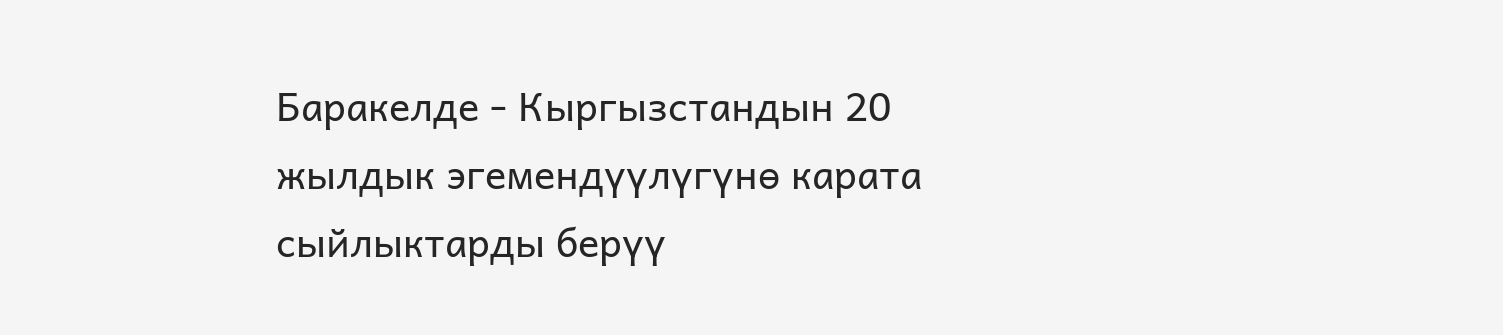Баракелде - Кыргызстандын 20 жылдык эгемендүүлүгүнө карата сыйлыктарды берүү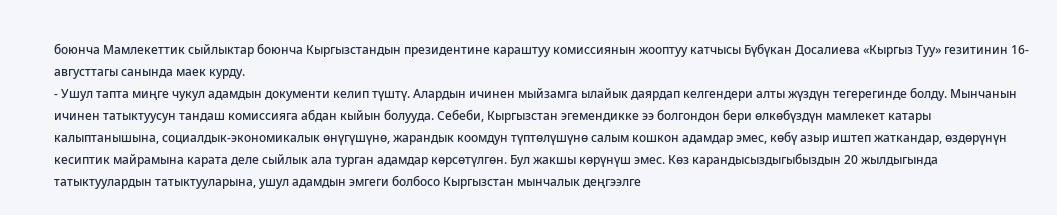боюнча Мамлекеттик сыйлыктар боюнча Кыргызстандын президентине караштуу комиссиянын жооптуу катчысы Бүбүкан Досалиева «Кыргыз Туу» гезитинин 16-августтагы санында маек курду.
- Ушул тапта миңге чукул адамдын документи келип түштү. Алардын ичинен мыйзамга ылайык даярдап келгендери алты жүздүн тегерегинде болду. Мынчанын ичинен татыктуусун тандаш комиссияга абдан кыйын болууда. Себеби, Кыргызстан эгемендикке ээ болгондон бери өлкөбүздүн мамлекет катары калыптанышына, социалдык-экономикалык өнүгүшүнө, жарандык коомдун түптөлүшүнө салым кошкон адамдар эмес, көбү азыр иштеп жаткандар, өздөрүнүн кесиптик майрамына карата деле сыйлык ала турган адамдар көрсөтүлгөн. Бул жакшы көрүнүш эмес. Көз карандысыздыгыбыздын 20 жылдыгында татыктуулардын татыктууларына, ушул адамдын эмгеги болбосо Кыргызстан мынчалык деңгээлге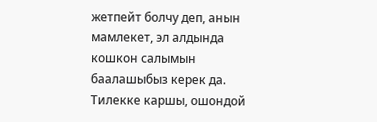жетпейт болчу деп, анын мамлекет, эл алдында кошкон салымын баалашыбыз керек да. Тилекке каршы, ошондой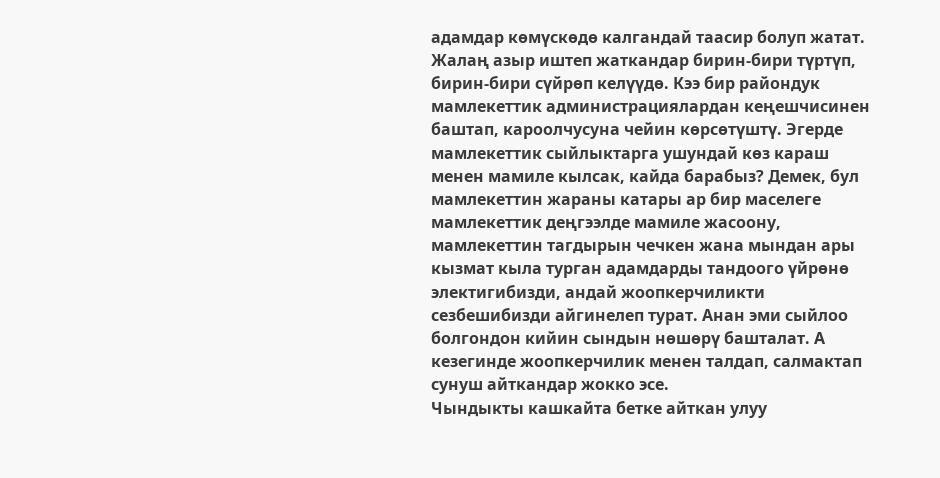адамдар көмүскөдө калгандай таасир болуп жатат. Жалаң азыр иштеп жаткандар бирин-бири түртүп, бирин-бири сүйрөп келүүдө. Кээ бир райондук мамлекеттик администрациялардан кеңешчисинен баштап, кароолчусуна чейин көрсөтүштү. Эгерде мамлекеттик сыйлыктарга ушундай көз караш менен мамиле кылсак, кайда барабыз? Демек, бул мамлекеттин жараны катары ар бир маселеге мамлекеттик деңгээлде мамиле жасоону, мамлекеттин тагдырын чечкен жана мындан ары кызмат кыла турган адамдарды тандоого үйрөнө электигибизди, андай жоопкерчиликти сезбешибизди айгинелеп турат. Анан эми сыйлоо болгондон кийин сындын нөшөрү башталат. А кезегинде жоопкерчилик менен талдап, салмактап сунуш айткандар жокко эсе.
Чындыкты кашкайта бетке айткан улуу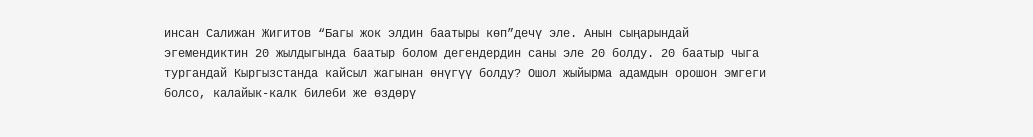инсан Салижан Жигитов “Багы жок элдин баатыры көп”дечү эле. Анын сыңарындай эгемендиктин 20 жылдыгында баатыр болом дегендердин саны эле 20 болду. 20 баатыр чыга тургандай Кыргызстанда кайсыл жагынан өнүгүү болду? Ошол жыйырма адамдын орошон эмгеги болсо, калайык-калк билеби же өздөрү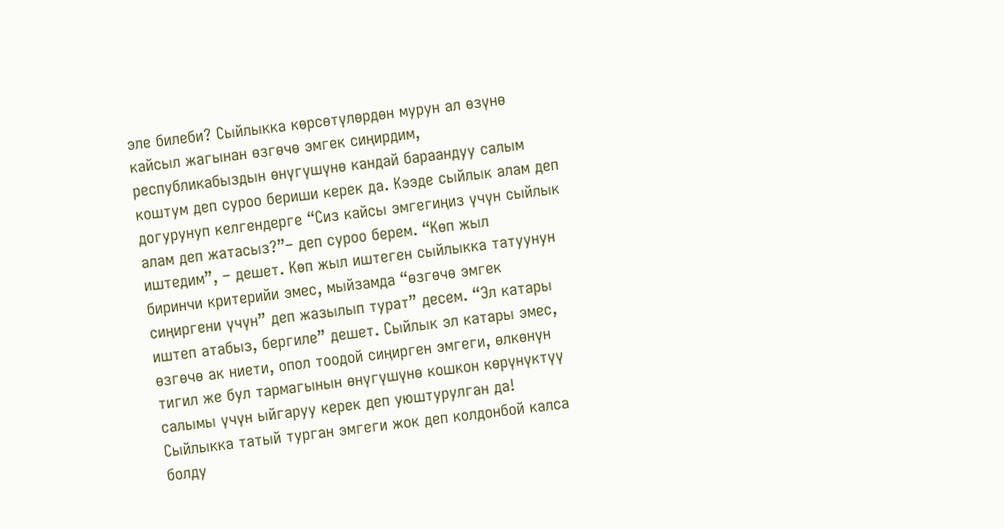эле билеби? Сыйлыкка көрсөтүлөрдөн мурун ал өзүнө кайсыл жагынан өзгөчө эмгек сиңирдим, республикабыздын өнүгүшүнө кандай бараандуу салым коштум деп суроо бериши керек да. Кээде сыйлык алам деп догурунуп келгендерге “Сиз кайсы эмгегиңиз үчүн сыйлык алам деп жатасыз?”– деп суроо берем. “Көп жыл иштедим”, – дешет. Көп жыл иштеген сыйлыкка татуунун биринчи критерийи эмес, мыйзамда “өзгөчө эмгек сиңиргени үчүн” деп жазылып турат” десем. “Эл катары иштеп атабыз, бергиле” дешет. Сыйлык эл катары эмес, өзгөчө ак ниети, опол тоодой сиңирген эмгеги, өлкөнүн тигил же бул тармагынын өнүгүшүнө кошкон көрүнүктүү салымы үчүн ыйгаруу керек деп уюштурулган да! Сыйлыкка татый турган эмгеги жок деп колдонбой калса болду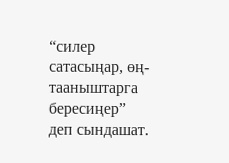“силер сатасыңар, өң-тааныштарга бересиңер” деп сындашат.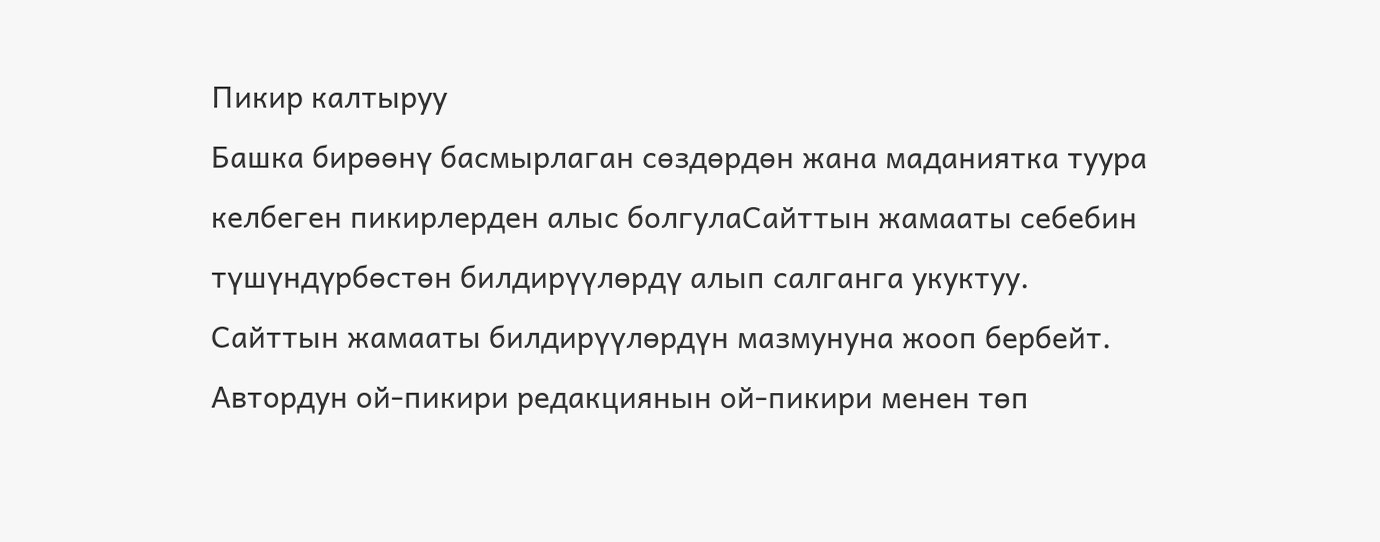Пикир калтыруу
Башка бирөөнү басмырлаган сөздөрдөн жана маданиятка туура келбеген пикирлерден алыс болгулаСайттын жамааты себебин түшүндүрбөстөн билдирүүлөрдү алып салганга укуктуу.
Сайттын жамааты билдирүүлөрдүн мазмунуна жооп бербейт. Автордун ой-пикири редакциянын ой-пикири менен төп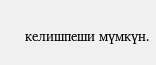келишпеши мүмкүн.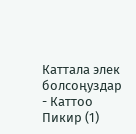Каттала элек болсоңуздар - Каттоо
Пикир (1)